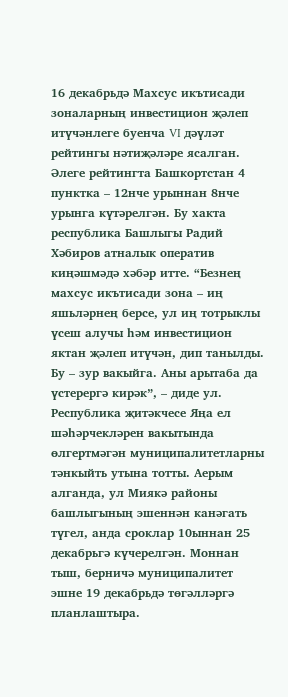16 декабрьдә Махсус икътисади зоналарның инвестицион җәлеп итүчәнлеге буенча VI дәүләт рейтингы нәтиҗәләре ясалган. Әлеге рейтингта Башкортстан 4 пунктка – 12нче урыннан 8нче урынга күтәрелгән. Бу хакта республика Башлыгы Радий Хәбиров атналык оператив киңәшмәдә хәбәр итте. “Безнең махсус икътисади зона – иң яшьләрнең берсе, ул иң тотрыклы үсеш алучы һәм инвестицион яктан җәлеп итүчән, дип танылды. Бу – зур вакыйга. Аны арытаба да үстерергә кирәк”, – диде ул.
Республика җитәкчесе Яңа ел шәһәрчекләрен вакытында өлгертмәгән муниципалитетларны тәнкыйть утына тотты. Аерым алганда, ул Миякә районы башлыгының эшеннән канәгать түгел, анда сроклар 10ыннан 25 декабрьгә күчерелгән. Моннан тыш, берничә муниципалитет эшне 19 декабрьдә төгәлләргә планлаштыра.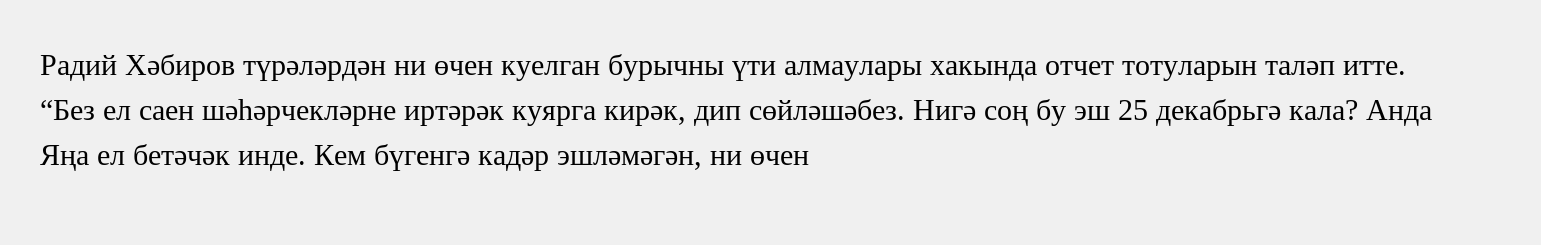Радий Хәбиров түрәләрдән ни өчен куелган бурычны үти алмаулары хакында отчет тотуларын таләп итте. “Без ел саен шәһәрчекләрне иртәрәк куярга кирәк, дип сөйләшәбез. Нигә соң бу эш 25 декабрьгә кала? Анда Яңа ел бетәчәк инде. Кем бүгенгә кадәр эшләмәгән, ни өчен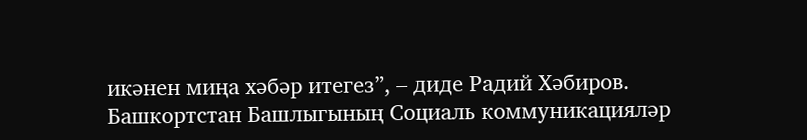икәнен миңа хәбәр итегез”, – диде Радий Хәбиров.
Башкортстан Башлыгының Социаль коммуникацияләр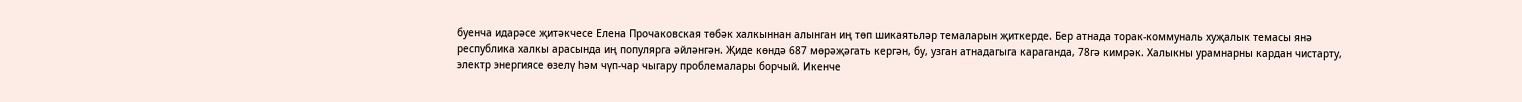буенча идарәсе җитәкчесе Елена Прочаковская төбәк халкыннан алынган иң төп шикаятьләр темаларын җиткерде. Бер атнада торак-коммуналь хуҗалык темасы янә республика халкы арасында иң популярга әйләнгән. Җиде көндә 687 мөрәҗәгать кергән, бу, узган атнадагыга караганда, 78гә кимрәк. Халыкны урамнарны кардан чистарту, электр энергиясе өзелү һәм чүп-чар чыгару проблемалары борчый. Икенче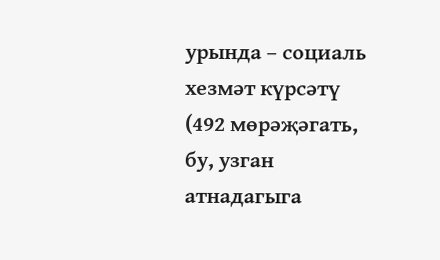урында – социаль хезмәт күрсәтү (492 мөрәҗәгать, бу, узган атнадагыга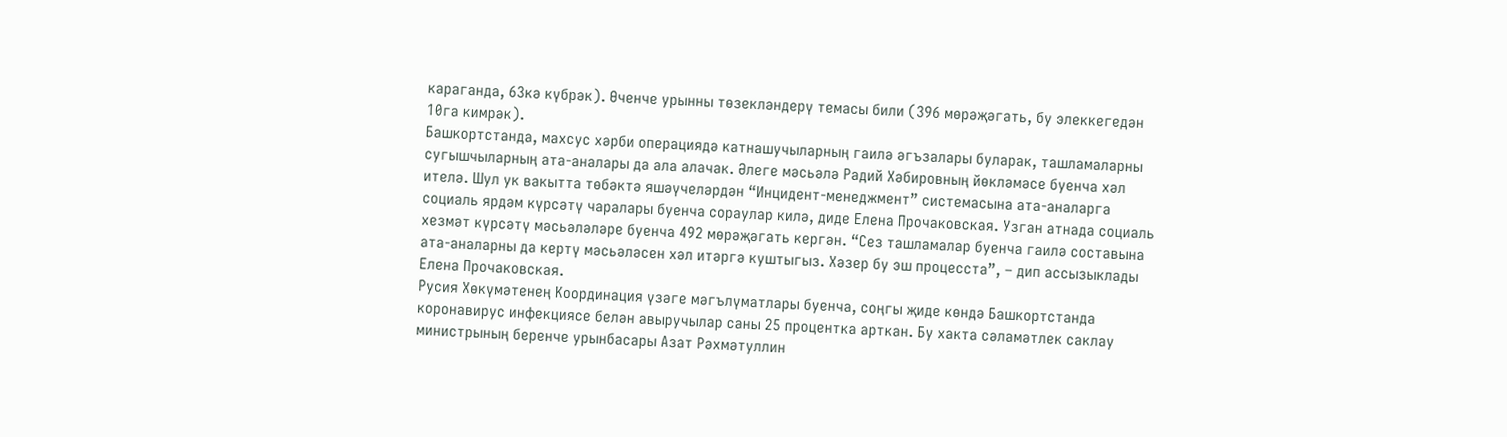караганда, 63кә күбрәк). Өченче урынны төзекләндерү темасы били (396 мөрәҗәгать, бу элеккегедән 10га кимрәк).
Башкортстанда, махсус хәрби операциядә катнашучыларның гаилә әгъзалары буларак, ташламаларны сугышчыларның ата-аналары да ала алачак. Әлеге мәсьәлә Радий Хәбировның йөкләмәсе буенча хәл ителә. Шул ук вакытта төбәктә яшәүчеләрдән “Инцидент-менеджмент” системасына ата-аналарга социаль ярдәм күрсәтү чаралары буенча сораулар килә, диде Елена Прочаковская. Узган атнада социаль хезмәт күрсәтү мәсьәләләре буенча 492 мөрәҗәгать кергән. “Сез ташламалар буенча гаилә составына ата-аналарны да кертү мәсьәләсен хәл итәргә куштыгыз. Хәзер бу эш процесста”, – дип ассызыклады Елена Прочаковская.
Русия Хөкүмәтенең Координация үзәге мәгълүматлары буенча, соңгы җиде көндә Башкортстанда коронавирус инфекциясе белән авыручылар саны 25 процентка арткан. Бу хакта сәламәтлек саклау министрының беренче урынбасары Азат Рәхмәтуллин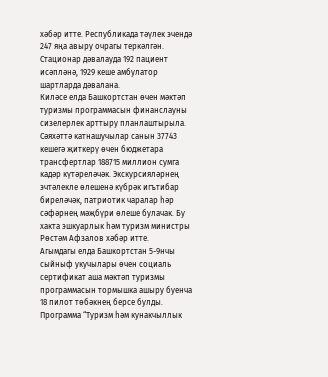хәбәр итте. Республикада тәүлек эчендә 247 яңа авыру очрагы теркәлгән. Стационар дәвалауда 192 пациент исәпләнә, 1929 кеше амбулатор шартларда дәвалана.
Киләсе елда Башкортстан өчен мәктәп туризмы программасын финанслауны сизелерлек арттыру планлаштырыла. Сәяхәттә катнашучылар санын 37743 кешегә җиткерү өчен бюджетара трансфертлар 188715 миллион сумга кадәр күтәреләчәк. Экскурсияләрнең эчтәлекле өлешенә күбрәк игътибар биреләчәк, патриотик чаралар һәр сәфәрнең мәҗбүри өлеше булачак. Бу хакта эшкуарлык һәм туризм министры Рөстәм Афзалов хәбәр итте.
Агымдагы елда Башкортстан 5-9нчы сыйныф укучылары өчен социаль сертификат аша мәктәп туризмы программасын тормышка ашыру буенча 18 пилот төбәкнең берсе булды. Программа “Туризм һәм кунакчыллык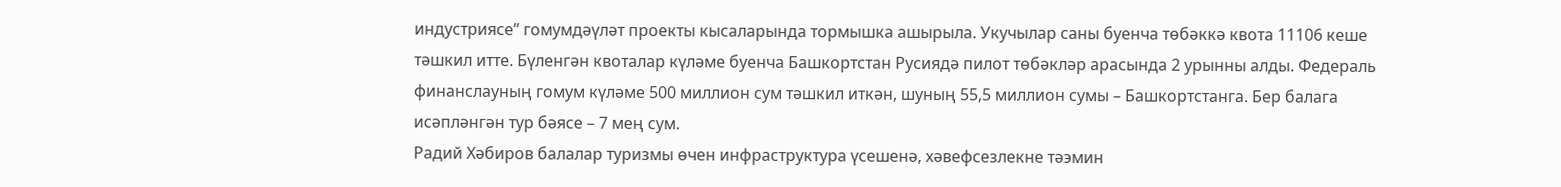индустриясе” гомумдәүләт проекты кысаларында тормышка ашырыла. Укучылар саны буенча төбәккә квота 11106 кеше тәшкил итте. Бүленгән квоталар күләме буенча Башкортстан Русиядә пилот төбәкләр арасында 2 урынны алды. Федераль финанслауның гомум күләме 500 миллион сум тәшкил иткән, шуның 55,5 миллион сумы – Башкортстанга. Бер балага исәпләнгән тур бәясе – 7 мең сум.
Радий Хәбиров балалар туризмы өчен инфраструктура үсешенә, хәвефсезлекне тәэмин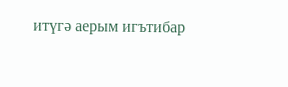итүгә аерым игътибар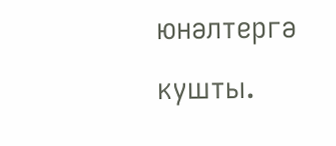юнәлтергә кушты.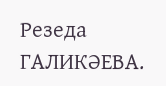Резеда ГАЛИКӘЕВА.